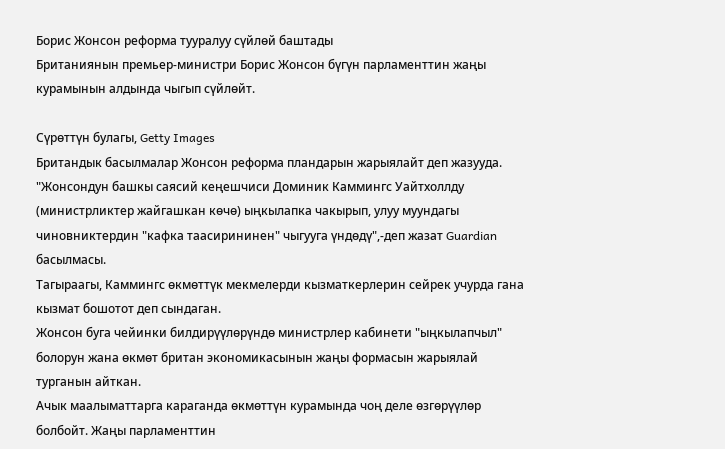Борис Жонсон реформа тууралуу сүйлөй баштады
Британиянын премьер-министри Борис Жонсон бүгүн парламенттин жаңы курамынын алдында чыгып сүйлөйт.

Сүрөттүн булагы, Getty Images
Британдык басылмалар Жонсон реформа пландарын жарыялайт деп жазууда.
"Жонсондун башкы саясий кеңешчиси Доминик Каммингс Уайтхоллду (министрликтер жайгашкан көчө) ыңкылапка чакырып, улуу муундагы чиновниктердин "кафка таасирининен" чыгууга үндөдү",-деп жазат Guardian басылмасы.
Тагыраагы, Каммингс өкмөттүк мекмелерди кызматкерлерин сейрек учурда гана кызмат бошотот деп сындаган.
Жонсон буга чейинки билдирүүлөрүндө министрлер кабинети "ыңкылапчыл" болорун жана өкмөт британ экономикасынын жаңы формасын жарыялай турганын айткан.
Ачык маалыматтарга караганда өкмөттүн курамында чоң деле өзгөрүүлөр болбойт. Жаңы парламенттин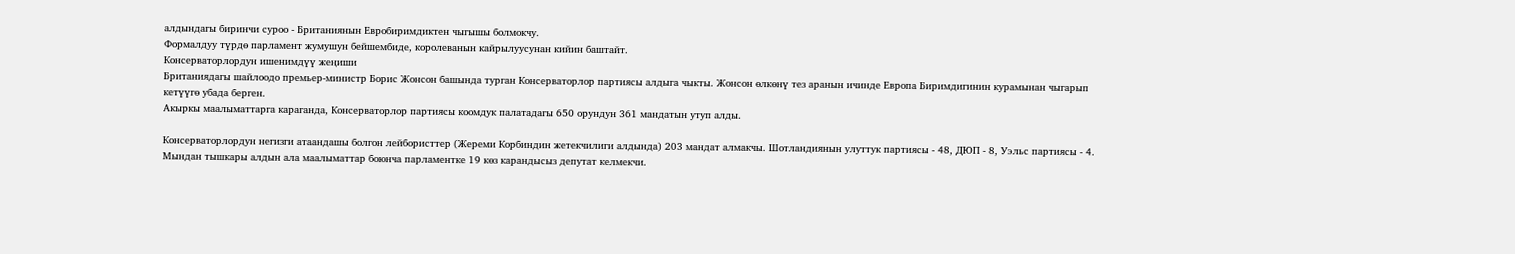алдындагы биринчи суроо - Британиянын Евробиримдиктен чыгышы болмокчу.
Формалдуу түрдө парламент жумушун бейшембиде, королеванын кайрылуусунан кийин баштайт.
Консерваторлордун ишенимдүү жеңиши
Британиядагы шайлоодо премьер-министр Борис Жонсон башында турган Консерваторлор партиясы алдыга чыкты. Жонсон өлкөнү тез аранын ичинде Европа Биримдигинин курамынан чыгарып кетүүгө убада берген.
Акыркы маалыматтарга караганда, Консерваторлор партиясы коомдук палатадагы 650 орундун 361 мандатын утуп алды.

Консерваторлордун негизги атаандашы болгон лейбористтер (Жереми Корбиндин жетекчилиги алдында) 203 мандат алмакчы. Шотландиянын улуттук партиясы - 48, ДЮП - 8, Уэльс партиясы - 4. Мындан тышкары алдын ала маалыматтар боюнча парламентке 19 көз карандысыз депутат келмекчи.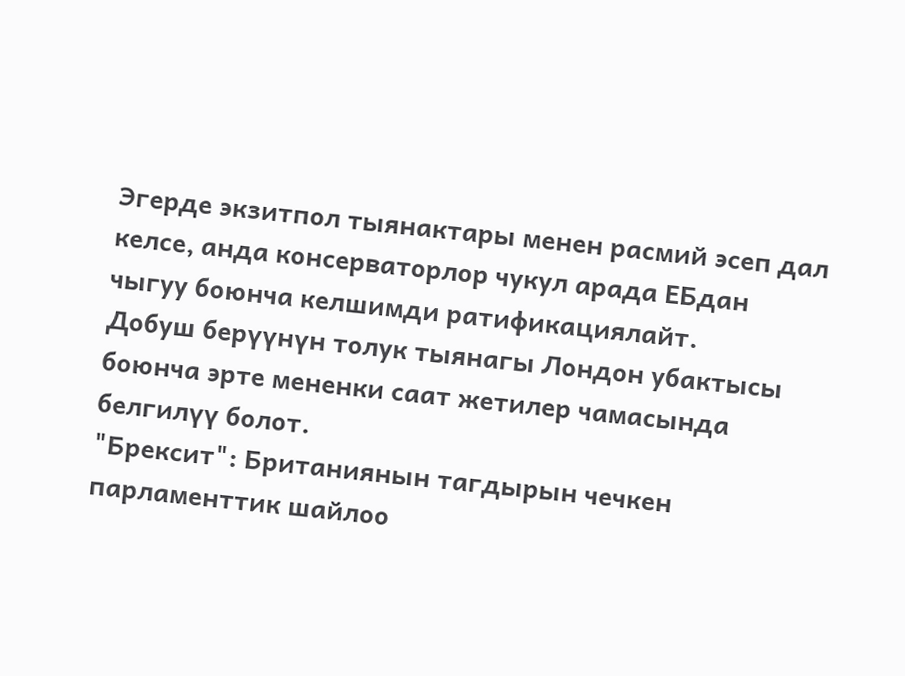Эгерде экзитпол тыянактары менен расмий эсеп дал келсе, анда консерваторлор чукул арада ЕБдан чыгуу боюнча келшимди ратификациялайт.
Добуш берүүнүн толук тыянагы Лондон убактысы боюнча эрте мененки саат жетилер чамасында белгилүү болот.
"Брексит": Британиянын тагдырын чечкен парламенттик шайлоо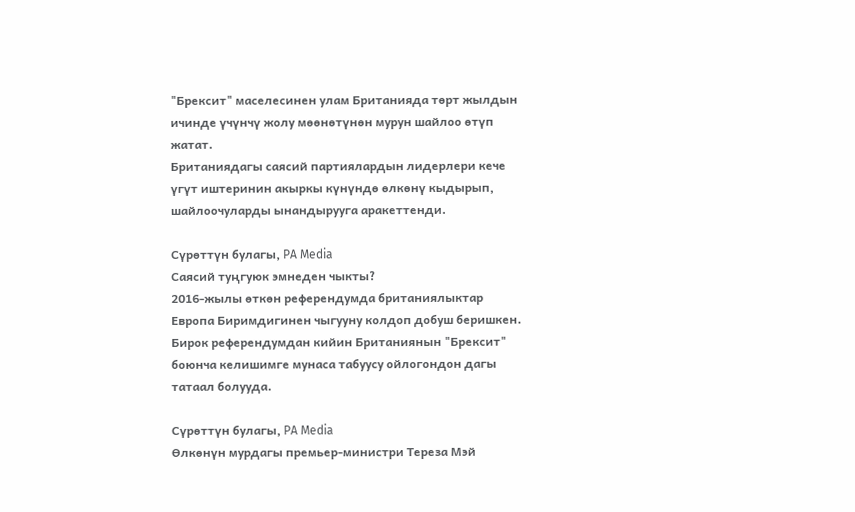"Брексит" маселесинен улам Британияда төрт жылдын ичинде үчүнчү жолу мөөнөтүнөн мурун шайлоо өтүп жатат.
Британиядагы саясий партиялардын лидерлери кече үгүт иштеринин акыркы күнүндө өлкөнү кыдырып, шайлоочуларды ынандырууга аракеттенди.

Сүрөттүн булагы, PA Media
Саясий туңгуюк эмнеден чыкты?
2016-жылы өткөн референдумда британиялыктар Европа Биримдигинен чыгууну колдоп добуш беришкен. Бирок референдумдан кийин Британиянын "Брексит" боюнча келишимге мунаса табуусу ойлогондон дагы татаал болууда.

Сүрөттүн булагы, PA Media
Өлкөнүн мурдагы премьер-министри Тереза Мэй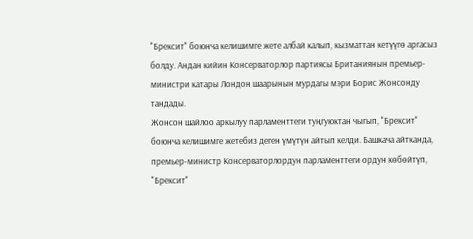"Брексит" боюнча келишимге жете албай калып, кызматтан кетүүгө аргасыз болду. Андан кийин Консерваторлор партиясы Британиянын премьер-министри катары Лондон шаарынын мурдагы мэри Борис Жонсонду тандады.
Жонсон шайлоо аркылуу парламенттеги туңгуюктан чыгып, "Брексит" боюнча келишимге жетебиз деген үмүтүн айтып келди. Башкача айтканда, премьер-министр Консерваторлордун парламенттеги ордун көбөйтүп, "Брексит"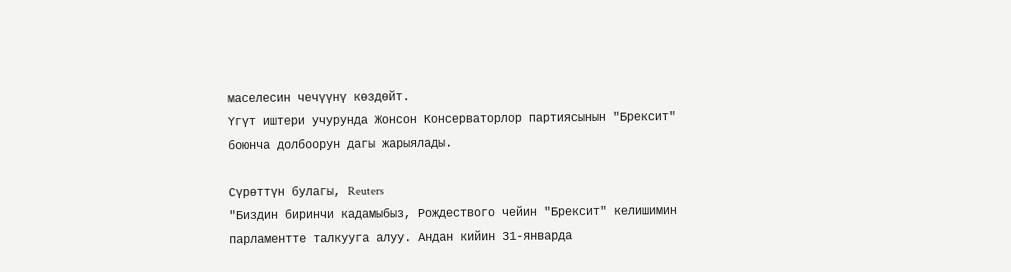маселесин чечүүнү көздөйт.
Үгүт иштери учурунда Жонсон Консерваторлор партиясынын "Брексит" боюнча долбоорун дагы жарыялады.

Сүрөттүн булагы, Reuters
"Биздин биринчи кадамыбыз, Рождествого чейин "Брексит" келишимин парламентте талкууга алуу. Андан кийин 31-январда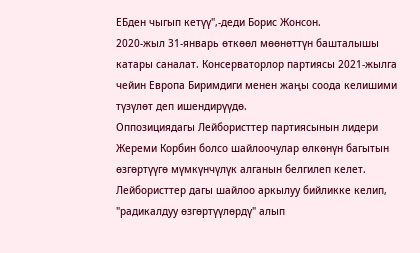ЕБден чыгып кетүү",-деди Борис Жонсон.
2020-жыл 31-январь өткөөл мөөнөттүн башталышы катары саналат. Консерваторлор партиясы 2021-жылга чейин Европа Биримдиги менен жаңы соода келишими түзүлөт деп ишендирүүдө.
Оппозициядагы Лейбористтер партиясынын лидери Жереми Корбин болсо шайлоочулар өлкөнүн багытын өзгөртүүгө мүмкүнчүлүк алганын белгилеп келет. Лейбористтер дагы шайлоо аркылуу бийликке келип, "радикалдуу өзгөртүүлөрдү" алып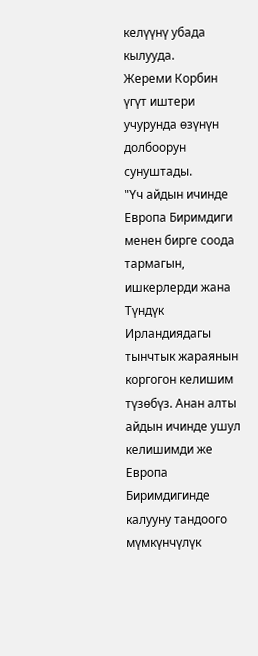келүүнү убада кылууда.
Жереми Корбин үгүт иштери учурунда өзүнүн долбоорун сунуштады.
"Үч айдын ичинде Европа Биримдиги менен бирге соода тармагын, ишкерлерди жана Түндүк Ирландиядагы тынчтык жараянын коргогон келишим түзөбүз. Анан алты айдын ичинде ушул келишимди же Европа Биримдигинде калууну тандоого мүмкүнчүлүк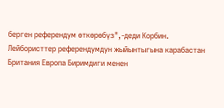берген референдум өткөрөбүз",-деди Корбин.
Лейбористтер референдумдун жыйынтыгына карабастан Британия Европа Биримдиги менен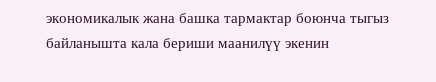экономикалык жана башка тармактар боюнча тыгыз байланышта кала бериши маанилүү экенин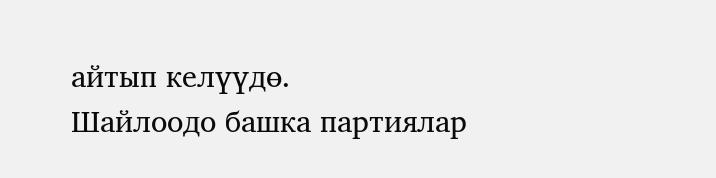айтып келүүдө.
Шайлоодо башка партиялар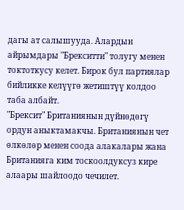дагы ат салышууда. Алардын айрымдары "Брекситти" толугу менен токтоткусу келет. Бирок бул партиялар бийликке келүүгө жетиштүү колдоо таба албайт.
"Брексит" Британиянын дүйнөдөгү ордун аныктамакчы. Британиянын чет өлкөлөр менен соода алакалары жана Британияга ким тоскоолдуксуз кире алаары шайлоодо чечилет.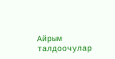Айрым талдоочулар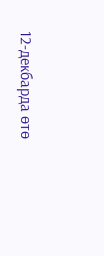12-декбарда өтө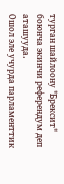турган шайлоону "Брексит" боюнча экинчи референдум деп аташууда.
Ошол эле учурда парламенттик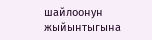шайлоонун жыйынтыгына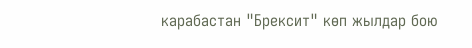карабастан "Брексит" көп жылдар бою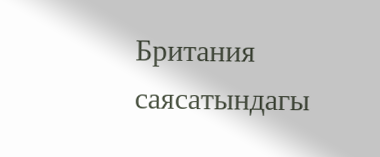Британия саясатындагы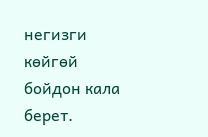негизги көйгөй бойдон кала берет.